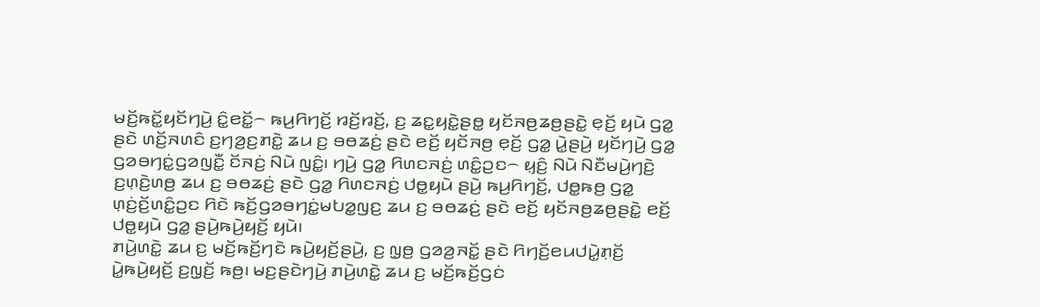ꤗꤢꤩ꤬ꤒꤢꤩ꤭ꤟꤢꤩꤚꤣꤧ꤬ ꤢꤨ꤭ꤕꤢꤩ꤭꤮ ꤒꤣ꤬ꤖꤚꤢꤩ꤬ ꤙꤢꤩ꤬ꤙꤢꤩ꤬, ꤢ꤬ ꤘꤢ꤭ꤟꤢꤧ꤭ꤔꤥ꤭ ꤟꤢꤩꤏꤥ꤬ꤘꤥ꤬ꤔꤢꤧ꤭ ꤕ꤫ꤢꤩ꤬ ꤟꤣꤧ ꤞꤤ꤭ ꤔꤢꤧ ꤛꤢꤩ꤬ꤏꤛꤢꤨ ꤢ꤬ꤚꤤ꤬ꤢ꤬ꤊꤢꤧ꤭ ꤘꤣ ꤢ꤬ ꤋꤥꤘꤢꤦ꤬ ꤔꤢꤧ ꤕꤢꤩ꤬ ꤟꤢꤩꤏꤥ꤬ ꤕ꤫ꤢꤩ꤬ ꤞꤤ꤭ ꤣꤧ꤭ꤔꤣꤧ꤬ ꤟꤢꤩꤚꤣꤧ꤬ ꤞꤤ꤭ ꤞꤤꤋꤚꤢꤦ꤭ꤞꤤꤜꤢꤪ꤭ ꤢꤩꤏꤢꤦ꤬ ꤡꤣꤧ ꤜꤢꤨ꤭꤯ ꤚꤣꤧ꤬ ꤞꤤ꤭ ꤖꤛꤢꤏꤢꤦ꤬ ꤛꤢꤨ꤭ꤑꤢ꤮ ꤟ꤫ꤢꤨ꤬ ꤡꤣꤧ ꤡꤢꤪꤗꤣꤧ꤬ꤚꤢꤧ꤬ ꤢ꤬ꤛ꤫ꤢꤧ꤬ꤛꤥ꤬ ꤘꤣ ꤢ꤬ ꤋꤥꤘꤢꤦ꤬ ꤔꤢꤧ ꤞꤤ꤭ ꤖꤛꤢꤏꤢꤦ꤬ ꤓꤥ꤭ꤟꤣꤧ ꤔꤣꤧ꤬ ꤒꤣ꤬ꤖꤚꤢꤩ꤬, ꤓꤥ꤭ꤒꤥ꤬ ꤞꤤ꤭ ꤛ꤫ꤢꤦ꤬ꤢꤩ꤬ꤛꤢꤨ꤭ꤑꤢ ꤖꤢꤧ ꤒꤢꤩ꤬ꤞꤤꤋꤚꤢꤦ꤭ꤗꤝꤤ꤭ꤜꤢ꤬ ꤘꤣ ꤢ꤬ ꤋꤥꤘꤢꤦ꤬ ꤔꤢꤧ ꤕꤢꤩ꤬ ꤟꤢꤩꤏꤥ꤬ꤘꤥ꤬ꤔꤢꤧ꤭ ꤕꤢꤩ꤬ ꤓꤥ꤭ꤟꤣꤧ ꤞꤤ꤭ ꤔꤣꤧ꤬ꤒꤣꤧ꤬ꤟꤢꤩ꤬ ꤟꤣꤧ꤯
ꤊꤣꤧ꤬ꤛꤢꤧ꤭ ꤘꤣ ꤢ꤬ ꤗꤢꤩ꤬ꤒꤢꤩ꤬ꤚꤢꤧ ꤒꤣꤧ꤬ꤟꤢꤩ꤬ꤔꤣꤧ꤬, ꤢ꤬ ꤜ꤫ꤥ꤬ ꤞꤤꤤ꤬ꤏꤢꤩ꤭ ꤔꤢꤧ ꤖꤚꤢꤩ꤬ꤕꤣꤓꤣꤧ꤭ꤊ꤫ꤢꤩ꤬ ꤣꤧ꤭ꤒꤣꤧ꤬ꤟꤢꤩ꤬ ꤢ꤬ꤜ꤫ꤢꤩ꤬ ꤒꤥ꤬꤯ ꤗꤢ꤬ꤔꤢꤧꤚꤣꤧ꤬ ꤊꤣꤧ꤬ꤛꤢꤧ꤭ ꤘꤣ ꤢ꤬ ꤗꤢꤩ꤬ꤒꤢꤩ꤬ꤞꤢꤦ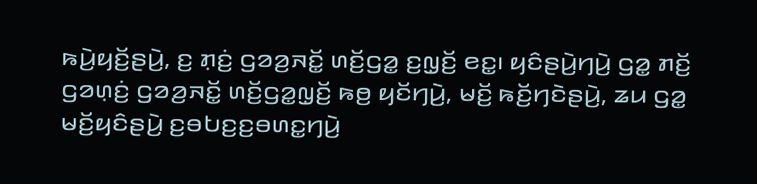ꤒꤣꤧ꤬ꤟꤢꤩ꤬ꤔꤣꤧ꤬, ꤢ꤬ ꤊ꤫ꤢꤦ꤬ ꤞꤤꤤ꤬ꤏꤢꤩ꤭ ꤛꤢꤩ꤬ꤞꤤ꤭ ꤢ꤬ꤜ꤫ꤢꤩ꤬ ꤕꤢ꤭꤯ ꤟꤢꤨꤔꤣꤧ꤬ꤚꤣꤧ꤬ ꤞꤤ꤭ ꤊꤢꤩ꤬ ꤞꤤꤛ꤫ꤢꤦ꤬ ꤞꤤꤤ꤬ꤏꤢꤩ꤭ ꤛꤢꤩ꤬ꤞꤤ꤭ꤜ꤫ꤢꤩ꤬ ꤒꤥ꤬ ꤟꤢꤩꤚꤣꤧ꤬, ꤗꤢꤩ꤬ ꤒꤢꤩ꤬ꤚꤢꤧꤔꤣꤧ꤬, ꤘꤣ ꤞꤤ꤭ ꤗꤢꤩ꤬ꤟꤢꤨꤔꤣꤧ꤬ ꤢ꤬ꤋꤝꤢ꤬ꤢ꤬ꤋꤛꤢ꤭ꤚꤣꤧ꤬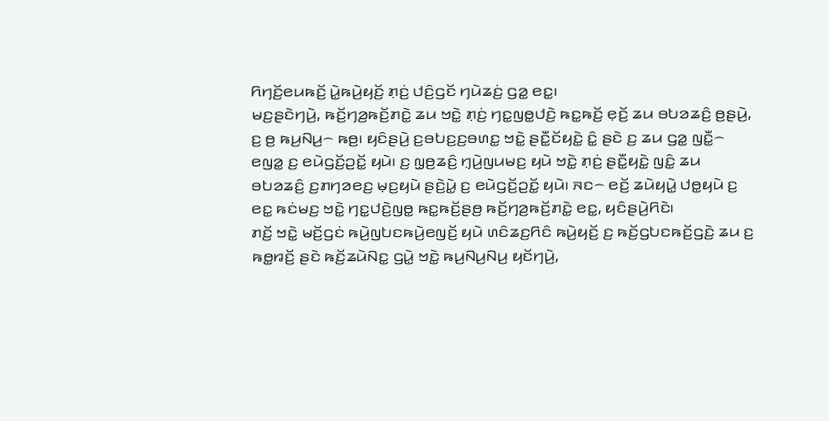ꤖꤚꤢꤩ꤬ꤕꤣꤒꤢꤩ꤬ ꤣꤧ꤭ꤒꤣꤧ꤬ꤟꤢꤩ꤬ ꤊ꤫ꤢꤦ꤬ ꤓꤢꤨ꤬ꤞꤢꤩ ꤚꤣꤧꤘꤢꤦ꤬ ꤞꤤ꤭ ꤕꤢ꤭꤯
ꤗꤢ꤬ꤔꤢꤧꤚꤣꤧ꤬, ꤒꤢꤩ꤬ꤚꤤ꤬ꤒꤢꤩ꤬ꤊꤢꤧ꤭ ꤘꤣ ꤠꤢꤧ꤭ ꤊ꤫ꤢꤦ꤬ ꤚꤢ꤭ꤜꤥ꤭ꤓꤢꤧ꤬ ꤒꤢ꤭ꤒꤢꤩ꤬ ꤕ꤫ꤢꤩ꤬ ꤘꤣ ꤋꤝꤤꤘꤢꤨ꤬ ꤥ꤬ꤔꤣꤧ꤬, ꤢ꤬ ꤥ꤬ ꤒꤣ꤬ꤡꤣ꤬꤮ ꤒꤥ꤬꤯ ꤟꤢꤨꤔꤣꤧ꤬ ꤢ꤬ꤋꤝꤢ꤬ꤢ꤬ꤋꤛꤢ꤭ ꤠꤢꤧ꤭ ꤔꤢꤪ꤭ꤢꤩꤟꤢꤧ꤭ ꤢꤨ꤭ ꤔꤢꤧ ꤢ꤬ ꤘꤣ ꤞꤤ꤭ ꤜꤢꤪ꤭꤮ ꤕꤜꤤ꤭ ꤢ꤬ ꤕꤣꤧꤞꤢꤩ꤬ꤑꤢꤩ꤭ ꤟꤣꤧ꤯ ꤢ꤬ ꤜ꤫ꤥ꤬ꤘꤢꤨ꤬ ꤚ꤫ꤣꤧ꤬ꤜꤣꤗꤢ꤬ ꤟꤣꤧ ꤠꤢꤧ꤭ ꤊ꤫ꤢꤦ꤬ ꤔꤢꤪ꤭ꤟꤢꤧ꤭ ꤜꤢꤨ꤭ ꤘꤣ ꤋꤝꤤꤘꤢꤨ꤬ ꤢ꤬ꤊꤚꤤꤕꤢ꤬ ꤗ꤫ꤢ꤬ꤟꤣꤧ ꤔꤢꤧ꤬ꤣꤧ꤭ ꤢ꤬ ꤕꤣꤧꤞꤢꤩ꤬ꤑꤢꤩ꤭ ꤟꤣꤧ꤯ ꤏꤢ꤮ ꤕꤢꤩ꤬ ꤘꤣꤧꤟꤣꤧ꤭ ꤓꤥ꤭ꤟꤣꤧ ꤢ꤬ ꤕꤢ꤭ ꤒꤢꤦꤗꤢ꤬ ꤠꤢꤧ꤭ ꤚꤢ꤭ꤓꤢꤧ꤬ꤜꤥ꤭ ꤒꤢ꤭ꤒꤢꤩ꤬ꤔꤥ꤬ ꤒꤢꤩ꤬ꤚꤤ꤬ꤒꤢꤩ꤬ꤊꤢꤧ꤭ ꤕꤢ꤭, ꤟꤢꤨꤔꤣꤧ꤬ꤖꤢꤧ꤯
ꤊꤢꤩ꤬ ꤠꤢꤧ꤭ ꤗꤢꤩ꤬ꤞꤢꤦ ꤒꤣꤧ꤬ꤜꤝꤢꤒꤣꤧ꤬ꤕꤜꤢꤩ꤬ ꤟꤣꤧ ꤛꤢꤨꤘꤢ꤬ꤖꤢꤨ ꤒꤣꤧ꤬ꤟꤢꤩ꤬ ꤢ꤬ ꤒꤢꤩ꤬ꤞꤝꤢꤒꤢꤩ꤬ꤞꤢꤧ꤬ ꤘꤣ ꤢ꤬ ꤒꤥ꤭ꤙꤢꤩ꤬ ꤔꤢꤧ ꤒꤢꤩ꤬ꤘꤣꤧꤡꤢ꤭ ꤞꤣꤧ꤭ ꤠꤢꤧ꤭ ꤒꤣ꤬ꤡꤣ꤬ꤡꤣ꤬ ꤟꤢꤩꤚꤣꤧ꤬,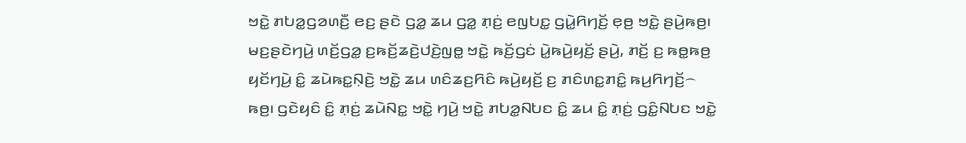ꤠꤢꤧ꤭ ꤊꤝꤤ꤭ꤞꤤꤛꤢꤪ꤬ ꤕꤢ꤬ ꤔꤢꤧ ꤞꤤ꤭ ꤘꤣ ꤞꤤ꤭ ꤊ꤫ꤢꤦ꤬ ꤕꤜꤝꤢ꤭ ꤞꤣꤧ꤭ꤖꤚꤢꤩ꤬ ꤕ꤫ꤥ꤬ ꤠꤢꤧ꤭ ꤔꤣꤧ꤬ꤒꤥ꤬꤯ ꤗꤢ꤬ꤔꤢꤧꤚꤣꤧ꤬ ꤛꤢꤩ꤬ꤞꤤ꤭ ꤢ꤬ꤒꤢꤩ꤬ꤘꤢꤧ꤬ꤓꤢꤧ꤬ꤜꤥ꤭ ꤠꤢꤧ꤭ ꤒꤢꤩ꤬ꤞꤢꤦ ꤣꤧ꤭ꤒꤣꤧ꤬ꤟꤢꤩ꤬ ꤔꤣꤧ꤬, ꤊꤢꤩ꤬ ꤢ꤬ ꤒꤥ꤭ꤒꤥ꤬ ꤟꤢꤩꤚꤣꤧ꤬ ꤢꤨ꤭ ꤘꤣꤧꤒꤢ꤭ꤡ꤫ꤢꤧ꤬ ꤠꤢꤧ꤭ ꤘꤣ ꤛꤢꤨꤘꤢ꤬ꤖꤢꤨ ꤒꤣꤧ꤬ꤟꤢꤩ꤬ ꤢ꤬ ꤊꤢꤨꤛꤢ꤭ꤊꤢꤨ꤭ ꤒꤣ꤬ꤖꤚꤢꤩ꤬꤮ ꤒꤥ꤬꤯ ꤞꤢꤧꤟꤢꤨ ꤢꤨ꤭ ꤊ꤫ꤢꤦ꤬ ꤘꤣꤧꤡꤢ꤭ ꤠꤢꤧ꤭ ꤚꤣꤧ꤬ ꤠꤢꤧ꤭ ꤊꤝꤤ꤭ꤡꤝꤢ ꤢꤨ꤭ ꤘꤣ ꤢꤨ꤭ ꤊ꤫ꤢꤦ꤬ ꤞꤢꤨ꤭ꤡꤝꤢ ꤠꤢꤧ꤭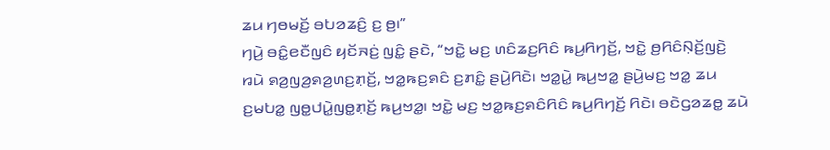ꤘꤣ ꤚꤥꤗꤢꤩ꤬ ꤋꤝꤤꤘꤢꤨ꤬ ꤢ꤬ ꤥ꤬꤯”
ꤚꤣꤧ꤬ ꤋꤢꤨ꤭ꤕꤢꤪꤜꤢꤨ ꤟꤢꤩꤏꤢꤦ꤬ ꤜꤢꤨ꤭ ꤔꤢꤧ, “ꤠꤢꤧ꤭ ꤗꤢ꤬ ꤛꤢꤨꤘꤢ꤬ꤖꤢꤨ ꤒꤣ꤬ꤖꤚꤢꤩ꤬, ꤠꤢꤧ꤭ ꤥ꤬ꤖꤢꤨꤡ꤫ꤢꤩ꤬ꤜꤢꤧ꤬ ꤙꤣꤧ ꤎꤤ꤬ꤜꤤ꤬ꤎꤤ꤬ꤛꤢ꤬ꤊ꤫ꤢꤩ꤬, ꤠꤤ꤭ꤒꤢ꤬ꤎꤢꤨ ꤢ꤬ꤊꤢꤨ꤭ ꤔꤣꤧ꤬ꤖꤢꤧ꤯ ꤠꤤ꤭ꤣꤧ꤭ ꤒꤣ꤬ꤠꤤ꤭ ꤔꤣꤧ꤬ꤗꤢ꤬ ꤠꤤ꤭ ꤘꤣ ꤢ꤬ꤗꤝꤤ꤭ ꤜꤥ꤭ꤓꤣꤧ꤭ꤜꤥ꤭ꤊ꤫ꤢꤩ꤬ ꤒꤣ꤬ꤠꤤ꤭꤯ ꤠꤢꤧ꤭ ꤗꤢ꤬ ꤠꤤ꤭ꤒꤢ꤬ꤎꤢꤨꤖꤢꤨ ꤒꤣ꤬ꤖꤚꤢꤩ꤬ ꤖꤢꤧ꤯ ꤋꤢꤧꤞꤤꤘꤥ꤭ ꤘꤣꤧ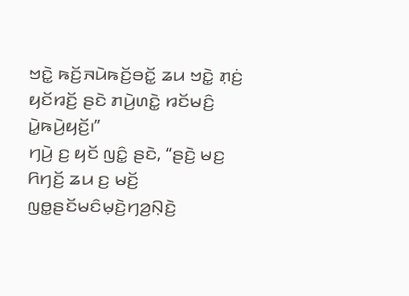ꤠꤢꤧ꤭ ꤒꤢꤩ꤬ꤏꤣꤧꤒꤢꤩ꤬ꤋꤢꤩ꤭ ꤘꤣ ꤠꤢꤧ꤭ ꤊ꤫ꤢꤦ꤬ ꤟꤢꤩꤙꤢꤩ꤬ ꤔꤢꤧ ꤊꤣꤧ꤬ꤛꤢꤧ꤭ ꤙꤢꤩꤗꤢꤨ꤬ ꤣꤧ꤭ꤒꤣꤧ꤬ꤟꤢꤩ꤬꤯”
ꤚꤣꤧ꤬ ꤢ꤬ ꤟꤢꤩ ꤜꤢꤨ꤭ ꤔꤢꤧ, “ꤔꤢꤧ꤬ ꤗꤢ꤬ ꤖꤚꤢꤩ꤬ ꤘꤣ ꤢ꤬ ꤗꤢꤩ꤬ ꤜꤥ꤭ꤔꤢꤩꤗꤢꤨꤗ꤫ꤢꤧ꤬ꤚꤤ꤬ꤡ꤫ꤢꤧ꤬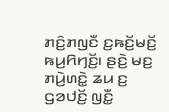ꤊꤢꤨ꤬ꤊꤜꤢꤪ ꤢ꤬ꤒꤢꤩ꤬ꤗꤢꤩ꤬ ꤒꤣ꤬ꤖꤚꤢꤩ꤬꤯ ꤔꤢꤧ꤬ ꤗꤢ꤬ ꤊꤣꤧ꤬ꤛꤢꤧ꤭ ꤘꤣ ꤢ꤬ ꤞꤤꤓꤢꤩ꤬ ꤜꤢꤪ꤭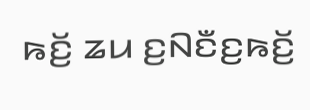ꤒꤢꤩ꤬ ꤘꤣ ꤢ꤬ꤡꤢꤪꤢ꤬ꤒꤢꤩ꤬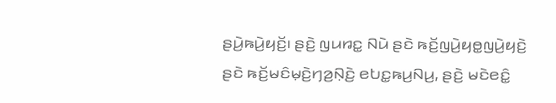ꤔꤣꤧ꤬ꤒꤣꤧ꤬ꤟꤢꤩ꤬꤯ ꤔꤢꤧ꤬ ꤜꤣꤙꤢ꤭ ꤡꤣꤧ ꤔꤢꤧ ꤒꤢꤩ꤬ꤜꤣꤧ꤬ꤟꤥ꤭ꤜꤣꤧ꤬ꤟꤢꤧ꤬ ꤔꤢꤧ ꤒꤢꤩ꤬ꤗꤢꤨꤗ꤫ꤢꤧ꤬ꤚꤤ꤬ꤡ꤫ꤢꤧ꤬ ꤕꤝꤢ꤭ꤒꤣ꤬ꤡꤣ꤬, ꤔꤢꤧ꤬ ꤗꤢꤧꤕꤢꤨ꤭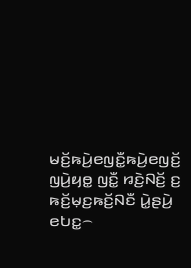ꤗꤢꤩ꤬ꤒꤣꤧ꤬ꤕꤜꤢꤪ꤭ꤒꤣꤧ꤬ꤕꤜꤢꤩ꤬ ꤜꤣꤧ꤬ꤟꤥ꤭ ꤜꤢꤪ꤭ ꤙꤢꤧ꤬ꤡꤢꤩ꤬ ꤢ꤬ ꤒꤢꤩ꤬ꤗ꤫ꤢ꤬ꤒꤢꤩ꤬ꤡꤢꤪ ꤣꤧ꤭ꤔꤣꤧ꤬ ꤕꤝꤢ꤭꤮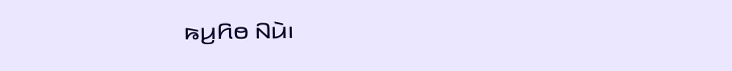ꤒꤣ꤬ꤖꤥ ꤡꤣꤧ꤯